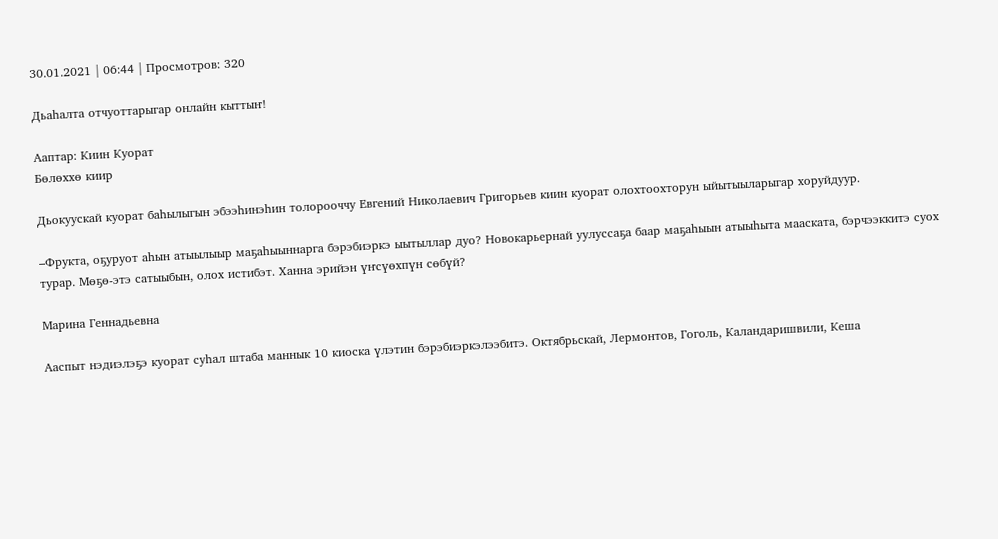30.01.2021 | 06:44 | Просмотров: 320

Дьаһалта отчуоттарыгар онлайн кыттыҥ!

Ааптар: Киин Куорат
Бөлөххө киир

Дьокуускай куорат баһылыгын эбээһинэһин толорооччу Евгений Николаевич Григорьев киин куорат олохтоохторун ыйытыыларыгар хоруйдуур.

–Фрукта, оҕуруот аһын атыылыыр маҕаһыыннарга бэрэбиэркэ ыытыллар дуо? Новокарьернай уулуссаҕа баар маҕаһыын атыыһыта мааската, бэрчээккитэ суох турар. Мөҕө-этэ сатыыбын, олох истибэт. Ханна эрийэн үҥсүөхпүн сөбүй?

Марина Геннадьевна

Ааспыт нэдиэлэҕэ куорат суһал штаба маннык 10 киоска үлэтин бэрэбиэркэлээбитэ. Октябрьскай, Лермонтов, Гоголь, Каландаришвили, Кеша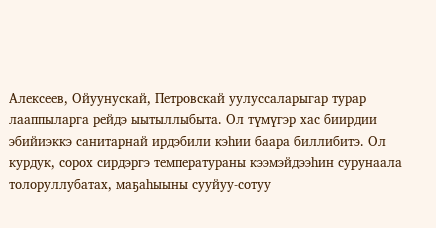Алексеев, Ойуунускай, Петровскай уулуссаларыгар турар лааппыларга рейдэ ыытыллыбыта. Ол түмүгэр хас биирдии эбийиэккэ санитарнай ирдэбили кэһии баара биллибитэ. Ол курдук, сорох сирдэргэ температураны кээмэйдээһин сурунаала толоруллубатах, маҕаһыыны сууйуу-сотуу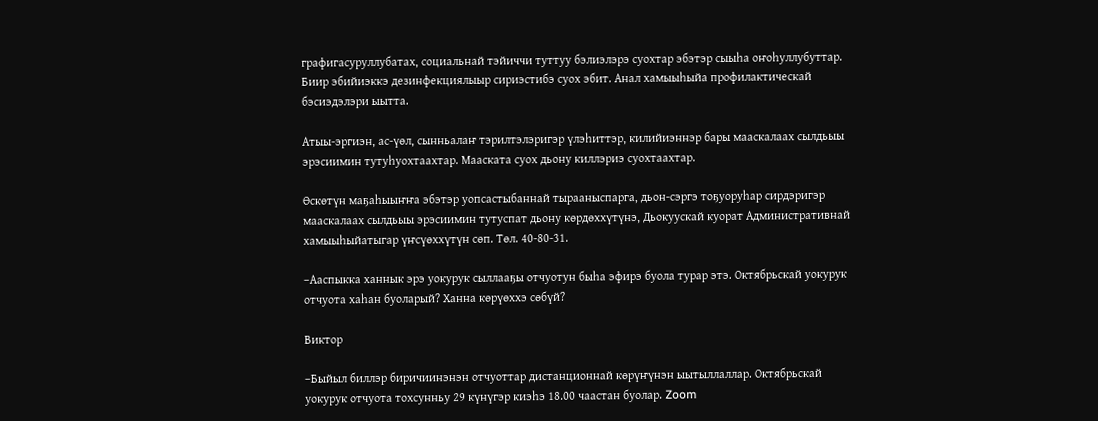графигасуруллубатах, социальнай тэйиччи туттуу бэлиэлэрэ суохтар эбэтэр сыыһа оҥоһуллубуттар. Биир эбийиэккэ дезинфекциялыыр сириэстибэ суох эбит. Анал хамыыһыйа профилактическай бэсиэдэлэри ыытта.

Атыы-эргиэн, ас-үөл, сынньалаҥ тэрилтэлэригэр үлэһиттэр, килийиэннэр бары мааскалаах сылдьыы эрэсиимин тутуһуохтаахтар. Мааската суох дьону киллэриэ суохтаахтар.

Өскөтүн маҕаһыыҥҥа эбэтэр уопсастыбаннай тырааныспарга, дьон-сэргэ тоҕуоруһар сирдэригэр мааскалаах сылдьыы эрэсиимин тутуспат дьону көрдөххүтүнэ, Дьокуускай куорат Административнай хамыыһыйатыгар үҥсүөххүтүн сөп. Төл. 40-80-31.

–Ааспыкка ханнык эрэ уокурук сыллааҕы отчуотун быһа эфирэ буола турар этэ. Октябрьскай уокурук отчуота хаһан буоларый? Ханна көрүөххэ сөбүй?

Виктор

–Быйыл биллэр биричиинэнэн отчуоттар дистанционнай көрүҥүнэн ыытыллаллар. Октябрьскай уокурук отчуота тохсунньу 29 күнүгэр киэһэ 18.00 чаастан буолар. Zoom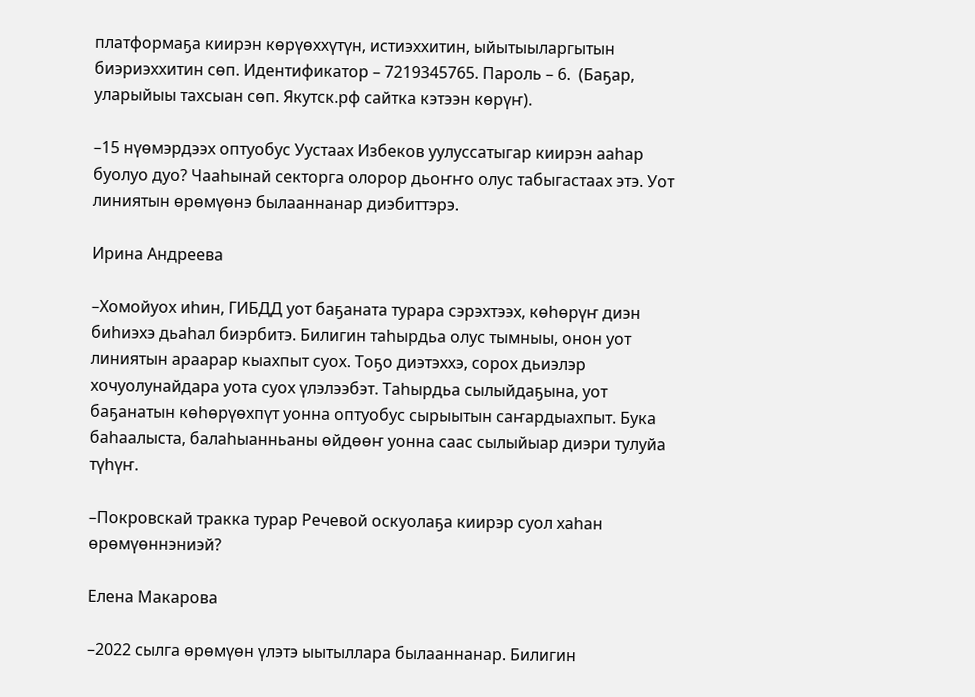платформаҕа киирэн көрүөххүтүн, истиэххитин, ыйытыыларгытын биэриэххитин сөп. Идентификатор – 7219345765. Пароль – 6.  (Баҕар, уларыйыы тахсыан сөп. Якутск.рф сайтка кэтээн көрүҥ).

–15 нүөмэрдээх оптуобус Уустаах Избеков уулуссатыгар киирэн ааһар буолуо дуо? Чааһынай секторга олорор дьоҥҥо олус табыгастаах этэ. Уот линиятын өрөмүөнэ былааннанар диэбиттэрэ.

Ирина Андреева

–Хомойуох иһин, ГИБДД уот баҕаната турара сэрэхтээх, көһөрүҥ диэн биһиэхэ дьаһал биэрбитэ. Билигин таһырдьа олус тымныы, онон уот линиятын араарар кыахпыт суох. Тоҕо диэтэххэ, сорох дьиэлэр хочуолунайдара уота суох үлэлээбэт. Таһырдьа сылыйдаҕына, уот баҕанатын көһөрүөхпүт уонна оптуобус сырыытын саҥардыахпыт. Бука баһаалыста, балаһыанньаны өйдөөҥ уонна саас сылыйыар диэри тулуйа түһүҥ.

–Покровскай тракка турар Речевой оскуолаҕа киирэр суол хаһан өрөмүөннэниэй?

Елена Макарова

–2022 сылга өрөмүөн үлэтэ ыытыллара былааннанар. Билигин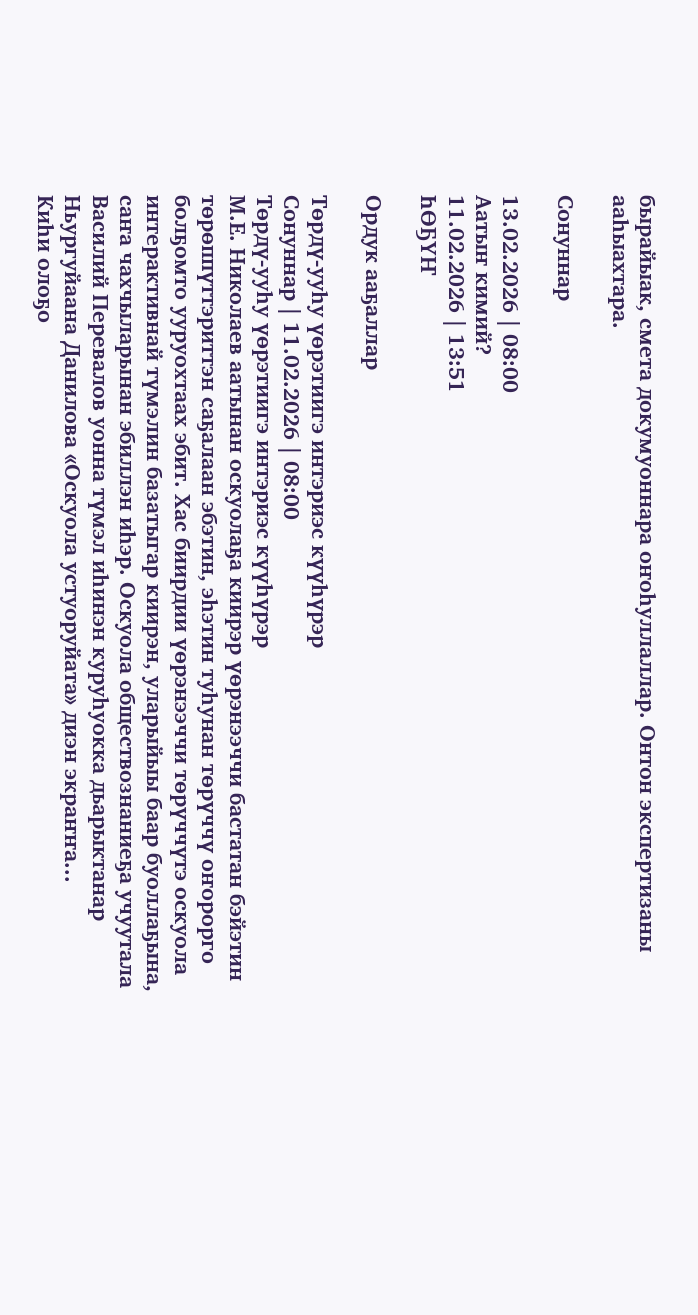бырайыак, смета докумуоннара оҥоһуллаллар. Онтон экспертизаны ааһыахтара.

Сонуннар

13.02.2026 | 08:00
Аатыҥ кимий?
11.02.2026 | 13:51
ҺӨҔҮҤ

Ордук ааҕаллар

Төрдү-ууһу үөрэтиигэ интэриэс күүһүрэр
Сонуннар | 11.02.2026 | 08:00
Төрдү-ууһу үөрэтиигэ интэриэс күүһүрэр
М.Е. Николаев аатынан оскуолаҕа киирэр үөрэнээччи бастатан бэйэтин төрөппүттэриттэн саҕалаан эбэтин, эһэтин туһунан төрүччү оҥорорго болҕомто ууруохтаах эбит. Хас биирдии үөрэнээччи төрүччүтэ оскуола интерактивнай түмэлин базатыгар киирэн, уларыйыы баар буоллаҕына, саҥа чахчыларынан эбиллэн иһэр. Оскуола обществознаниеҕа учуутала Василий Перевалов уонна түмэл иһинэн куруһуокка дьарыктанар Ньургуйаана Данилова «Оскуола устуоруйата» диэн экраҥҥа...
Киһи олоҕо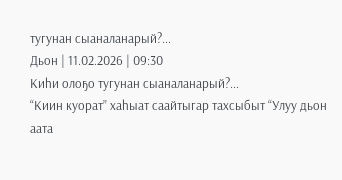тугунан сыаналанарый?...
Дьон | 11.02.2026 | 09:30
Киһи олоҕо тугунан сыаналанарый?...
“Киин куорат” хаһыат саайтыгар тахсыбыт “Улуу дьон аата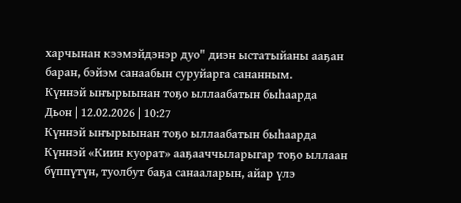харчынан кээмэйдэнэр дуо" диэн ыстатыйаны ааҕан баран, бэйэм санаабын суруйарга сананным.
Күннэй ыҥырыынан тоҕо ыллаабатын быһаарда
Дьон | 12.02.2026 | 10:27
Күннэй ыҥырыынан тоҕо ыллаабатын быһаарда
Күннэй «Киин куорат» ааҕааччыларыгар тоҕо ыллаан бүппүтүн, туолбут баҕа санааларын, айар үлэ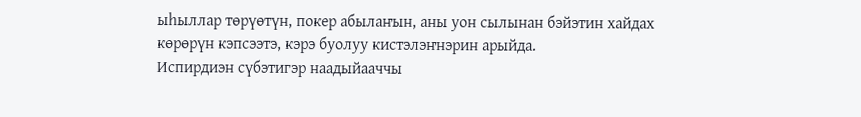ыһыллар төрүөтүн, покер абылаҥын, аны уон сылынан бэйэтин хайдах көрөрүн кэпсээтэ, кэрэ буолуу кистэлэҥнэрин арыйда.
Испирдиэн сүбэтигэр наадыйааччы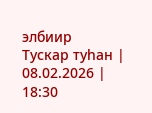элбиир
Тускар туһан | 08.02.2026 | 18:30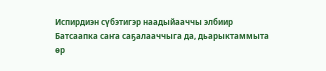Испирдиэн сүбэтигэр наадыйааччы элбиир
Батсаапка саҥа саҕалааччыга да, дьарыктаммыта өр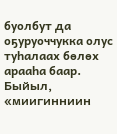буолбут да оҕуруоччукка олус туһалаах бөлөх арааһа баар. Быйыл, «миигинниин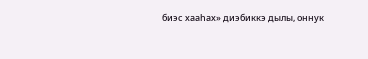биэс хааһах» диэбиккэ дылы, оннук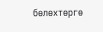бөлөхтөргө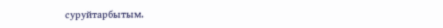суруйтарбытым.